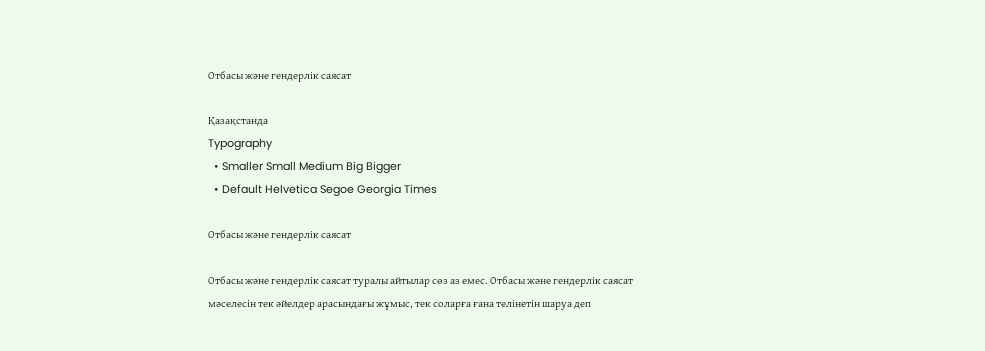Отбасы және гендерлік саясат

Қазақстанда
Typography
  • Smaller Small Medium Big Bigger
  • Default Helvetica Segoe Georgia Times

Отбасы және гендерлік саясат

Отбасы және гендерлік саясат туралы айтылар сөз аз емес. Отбасы және гендерлік саясат мәселесін тек әйелдер арасындағы жұмыс, тек соларға ғана телінетін шаруа деп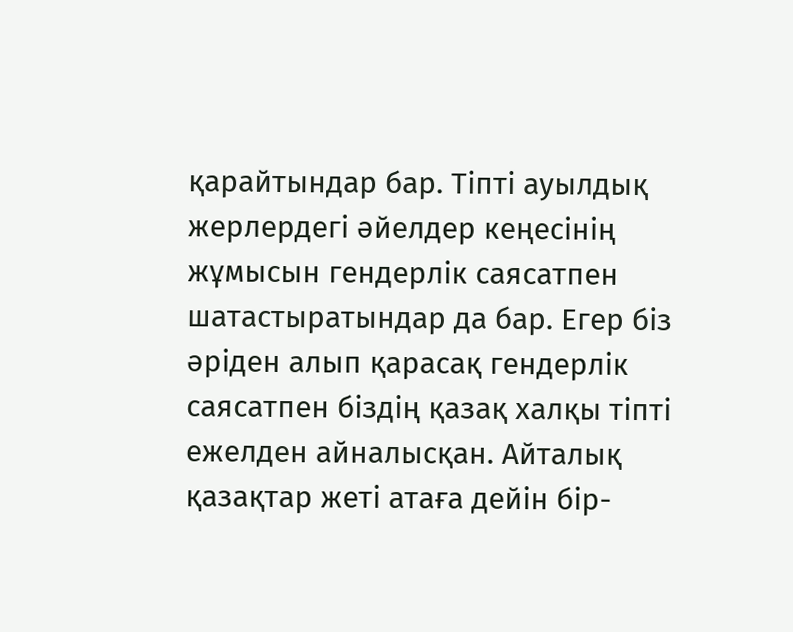қарайтындар бар. Тіпті ауылдық жерлердегі әйелдер кеңесінің жұмысын гендерлік саясатпен шатастыратындар да бар. Егер біз әріден алып қарасақ гендерлік саясатпен біздің қазақ халқы тіпті ежелден айналысқан. Айталық қазақтар жеті атаға дейін бір-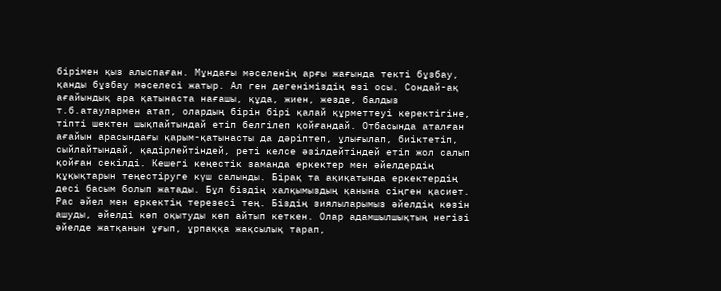бірімен қыз алыспаған. Мұндағы мәселенің арғы жағында текті бұзбау, қанды бұзбау мәселесі жатыр. Ал ген дегеніміздің өзі осы. Сондай-ақ ағайындық ара қатынаста нағашы, құда, жиен, жезде, балдыз т.б.атаулармен атап, олардың бірін бірі қалай құрметтеуі керектігіне, тіпті шектен шықпайтындай етіп белгілеп қойғандай. Отбасында аталған ағайын арасындағы қарым-қатынасты да дәріптеп, ұлығылап, биіктетіп, сыйлайтындай, қадірлейтіндей, реті келсе әзілдейтіндей етіп жол салып қойған секілді. Кешегі кеңестік заманда еркектер мен әйелдердің құқықтарын теңестіруге күш салынды. Бірақ та ақиқатында еркектердің десі басым болып жатады. Бұл біздің халқымыздың қанына сіңген қасиет. Рас әйел мен еркектің терезесі тең. Біздің зиялыларымыз әйелдің көзін ашуды, әйелді көп оқытуды көп айтып кеткен. Олар адамшылшықтың негізі әйелде жатқанын ұғып, ұрпаққа жақсылық тарап,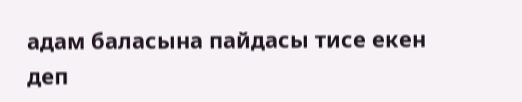адам баласына пайдасы тисе екен деп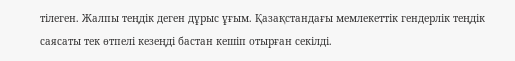тілеген. Жалпы теңдік деген дұрыс ұғым. Қазақстандағы мемлекеттік гендерлік теңдік саясаты тек өтпелі кезеңді бастан кешіп отырған секілді.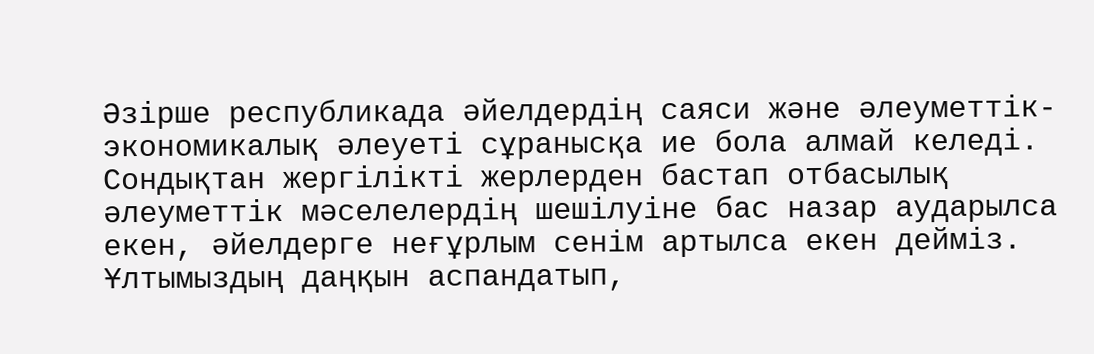Әзірше республикада әйелдердің саяси және әлеуметтік-экономикалық әлеуеті сұранысқа ие бола алмай келеді. Сондықтан жергілікті жерлерден бастап отбасылық әлеуметтік мәселелердің шешілуіне бас назар аударылса екен, әйелдерге неғұрлым сенім артылса екен дейміз. Ұлтымыздың даңқын аспандатып,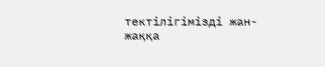тектілігімізді жан- жаққа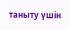таныту үшін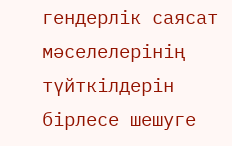гендерлік саясат мәселелерінің түйткілдерін бірлесе шешуге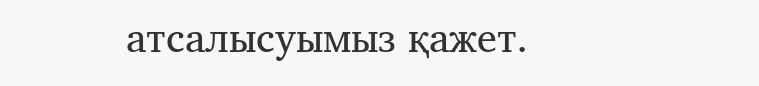атсалысуымыз қажет.